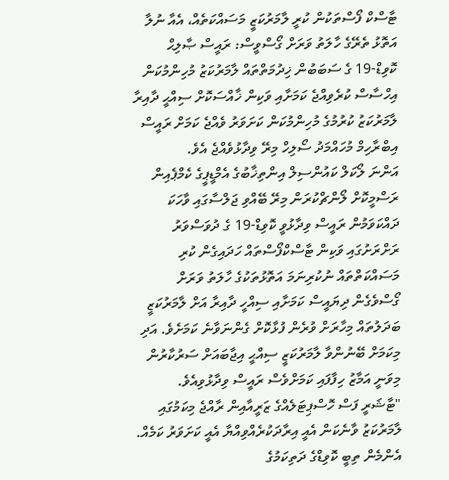ޓާސްކް ފޯސްތަކުން ކުރީ ލާމަރުކަޒީ މަސައްކަތެއް، އެއާ ނުލާ އަތޮޅު ތެރޭގެ ހާލަތު ވަރަށް ގޯސްވީސް: ރައީސް ޞާލިޙް
ކޮވިޑް-19 ގެ ސަބަބުން ޚިދުމަތްތައް ލާމަރުކަޒު މުހިންމުކަން އިހްސާސް ކުރެވިއްޖެ ކަމަށާއި ވަކިން ޚާއްސަކޮށް ސިއްޙީ ދާއިރާ ލާމަރުކަޒު ކުރުމުގެ މުހިންމުކަން ކަށަވަރު ވެއްޖެ ކަމަށް ރައީސް އިބްރާހިމް މުހައްމަދު ސޯލިހް މިރޭ ވިދާޅުވެއްޖެ އެވެ.
އަންނަ ލޯކަލް ކައުންސިލް އިންތިޚާބުގެ އެމްޑީޕީގެ ކެމްޕެއިން ރަސްމީކޮށް ލޯންޗްކުރަން މިރޭ ބޭއްވި ޖަލްސާގައި ވާހަކަ ދައްކަވަމުން ރައީސް ވިދާޅުވީ ކޮވިޑް-19 ގެ ދުވަސްވަރު ރަށްރަށުގައި ވަކިން ޓާސްކްފޯސްތައް ހަދައިގެން ކުރި މަސައްކަތްތައް ނުކުރިނަމަ އަތޮޅުތަކުގެ ހާލަތު ވަރަށް ގޯސްވެގެން ދިޔައީސް ކަމަށާއި ސިއްހީ ދާއިރާ އަށް ލާމަރުކަޒީ ބަދަލުތައް މިހާރަށް ވުރެން ފުޅާކޮށް ގެންނަވާނެ ކަމަށެވެ. އަދި މިކަމަށް ބޭނުންވާ ލާމަރުކަޒީ ސިއްޙީ އިޖާބައަށް ސަރުކާރުން މިވަނީ އަމާޒު ހިފާފައި ކަމަށްވެސް ރައީސް ވިދާޅުވިއެވެ.
"ޓާޝަރީ ފަސް ހޮސްޕިޓަލެއްގެ ޒަރީއާއިން ރާއްޖެ މިކަމުގައި ލާމަރުކަޒު ވާނެކަން އެއީ އިރާދަކުރެއްވިއްޔާ އެއީ ކަށަވަރު ކަމެއް. އެންމެން ތިބީ ކޮވިޑްގެ ދަތިކަމުގެ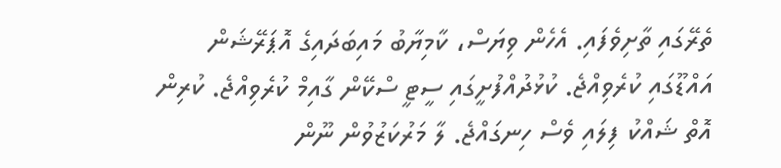ތެރޭގައި ތާށިވެފައި. އެހެން ވިޔަސް، ކާމިޔާބު މައިބަދައިގެ އޮޕަރޭޝަން އައްޑޫގައި ކުރެވިއްޖެ. ކުޅުދުއްފުށީގައި ސީޓީ ސްކޭން ގާއިމް ކުރެވިއްޖެ. ކުރިން އޮތް ޝައްކު ފިލައި ވެސް ހިނގައްޖެ. ލާ މަރުކަޒުވުން ނޫން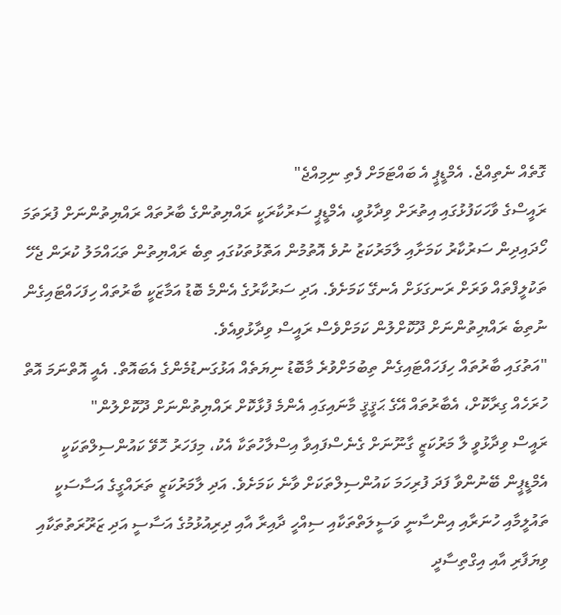ގޮތެއް ނެތިއްޖެ. އެމްޑީޕީ އެ ބައްޓަމަށް ފެތި ނިމިއްޖެ"
ރައީސްގެ ވާހަކަފުޅުގައި އިތުރަށް ވިދާޅުވީ، އެމްޑީޕީ ސަރުކާރަކީ ރައްޔިތުންގެ ބާރުތައް ރައްޔިތުންނަށް ފުރަތަމަ ހޯދައިދިން ސަރުކާރު ކަމަށާއި ލާމަރުކަޒު ނުވެ އޮތުމުން އަތޮޅުތަކުގައި ތިބެ ރައްޔިތުން ތަޙައްމަލު ކުރަން ޖެހޭ ތަކުލީފްތައް ވަރަށް ރަނގަޅަށް އެނގޭ ކަމަށެވެ. އަދި ސަރުކާރުގެ އެންމެ ބޮޑު އަމާޒަކީ ބާރުތައް ހިފަހައްޓައިގެން ނުތިބެ ރައްޔިތުންނަށް ދޫކޮށްލުން ކަމަށްވެސް ރައީސް ވިދާޅުވިއެވެ.
"އަތުގައި ބާރުތައް ހިފަހައްޓައިގެން ތިބުމަށްވުރެ މާބޮޑު ނިޔަތެއް އަޅުގަނޑުމެންގެ އެބައޮތް. އެއީ އޮތްނަމަ އޮތް ހުރަހެއް ގިރާކޮށް، އެބާރުތައް އޭގެ ޙަޤީޤީ މާނައިގައި އެންމެ ފުޅާކޮށް ރައްޔިތުންނަށް ދޫކޮށްލުން"
ރައީސް ވިދާޅުވީ ލާ މަރުކަޒީ ގާނޫނަށް ގެނެސްފައިވާ އިސްލާހުތަކާ އެކު، މިފަހަރު ހޮވޭ ކައުންސިލްތަކަކީ އެމްޑީޕީން ބޭނުންވާ ފަދަ ފުރިހަމަ ކައުންސިލްތަކަށް ވާނެ ކަމަށެވެ. އަދި ލާމަރުކަޒީ ތަރައްގީގެ އަސާސަކީ ތައުލީމާއި ހުނަރާއި އިންސާނީ ވަސީލަތްތަކާއި ސިއްހީ ދާއިރާ އާއި ދިރިއުޅުމުގެ އަސާސީ އަދި ޒަރޫރަތުތަކާއި ވިޔަފާރި އާއި އިގްތިސާދީ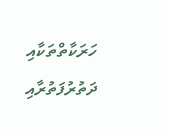ހަރަކާތްތަކާއި ދަތުރުފަތުރާއި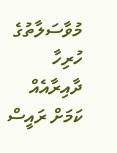މުވާސަލާތުގެ ހުރިހާ ދާއިރާއެއް ކަމަށް ރައީސް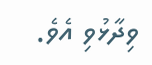ވިދާޅުވި އެވެ.